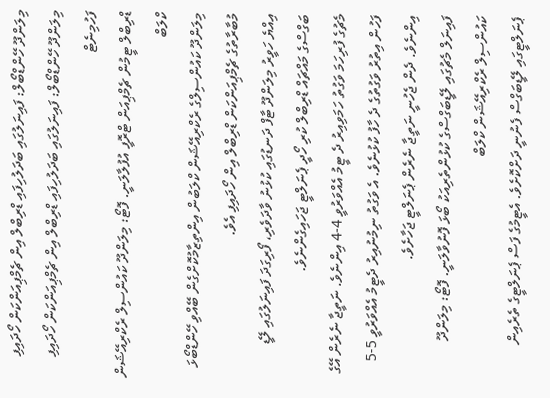މިލަންދޫ ހޭންޑްބޯލް: ފައިނަލުގައި ބަދަލުހިފައި ޑްރިބްލް އިން ޗެމްޕިއަންކަން ހޯދައިފި
މިލަންދޫ ހޭންޑްބޯލް: ފައިނަލުގައި ބަދަލުހިފައި ޑްރިބްލް އިން ޗެމްޕިއަންކަން ހޯދައިފި
ފަހުމިނެޓް
ޑްރިބްލް ޓީމުން ޗެމްޕިއަން ޓްރޮފީ އުފުލާލަނީ. ފޮޓޯ: މިލަންދޫ ކައުންސިލް ރެކްރިއޭޝަން ކްލަބް
މިލަންދޫ ކައުންސިލްގެ ރެކްރިއޭޝަން ކްލަބުން އިންތިޒާމުކޮށްގެން ބޭއްވި ހޭންޑްބޯޅަ މުބާރާތުގެ ޗެމްޕިއަންކަން ޑްރިބްލް އިން ހޯދައިފި އެވެ.
އިއްޔެ ހަވީރު މިލަންދޫ ޓާފް ދަނޑުގައި ކުޅުނު ވާދަވެރި، ފޯރިގަދަ ފައިނަލުގައި ލޭޑީ ބަގްސްގެ މައްޗައް ޑްރިބްލް ކުރި ހޯދީ ޕެނަލްޓީ ޖަހައިގެންނެވެ.
މެޗުގެ ފުރިހަމަ ވަގުތު ހަމަވިއިރު ދެ ޓީމު އެއްވަރުވީ 4-4 އިންނެވެ. ނަތީޖާ ނެރެން އޭގެ ފަހުން އިތުރު ވަގުތުގެ ދެ ހާފު ކުޅުނެވެ. އެ ވަގުތު ނިމުނުއިރު ދެޓީމު އެއްވަރުވީ 5-5 އިންނެވެ. ދެން ޖެހުނީ ނަތީޖާ ނެރެން ޕެނަލްޓީ ޖަހާށެވެ.
ފައިނަލް މެޗުގައި ލޭޑީބަގްސްގެ ކުޅުންތެރިއަކު ބޯޅަ ފޮނުވާލަނީ. ފޮޓޯ: މިލަންދޫ ކައުންސިލް ރެކްރިއޭޝަން ކްލަބް
ޕެނަލްޓީގައި ލޭޑީބަގްސް ފެނުނީ ދަށްކޮށެވެ. އެޓީމުގެ ފަސް ޕެނަލްޓީގެ ތެރެއިން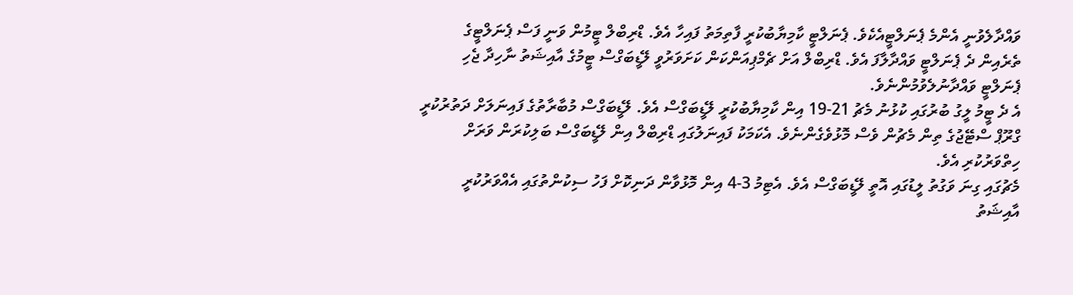ވައްދާލެވުނީ އެންމެ ޕެނަލްޓީއެކެވެ. ޕެނަލްޓީ ކާމިޔާބުކުރީ ފާތިމަތު ފައިހާ އެވެ. ޑްރިބްލް ޓީމުން ވަނީ ފަސް ޕެނަލްޓީގެ ތެރެއިން ދެ ޕެނަލްޓީ ވައްދާލާފަ އެވެ. ޑްރިބްލް އަށް ޗެމްޕިއަންކަން ކަށަވަރުވީ ލޭޑީބަގްސް ޓީމުގެ އާއިޝަތު ނާހިދާ ޖެހި ޕެނަލްޓީ ވައްދާނުލެވުމުންނެވެ.
އެ ދެ ޓީމު ލީގު ބުރުގައި ކުޅުނު މެޗު 21-19 އިން ކާމިޔާބުކުރީ ލޭޑީބަގްސް އެވެ. ލޭޑީބަގްސް މުބާރާތުގެ ފައިނަލަށް ދަތުރުކުރީ ގްރޫޕް ސްޓޭޖުގެ ތިން މެޗުން ވެސް މޮޅުވެގެންނެވެ. އެކަމަކު ފައިނަލުގައި ޑްރިބްލް އިން ލޭޑީބަގްސް ބަލިކުރަން ވަރަށް ހިތްވަރުކުރި އެވެ.
މެޗުގައި ގިނަ ވަގުތު ލީޑުގައި އޮތީ ލޭޑީބަގްސް އެވެ. އެޓިމު 3-4 އިން މޮޅުވާން ދަނިކޮށް ފަހު ސިކުންތުގައި އެއްވަރުކުރީ އާއިޝަތު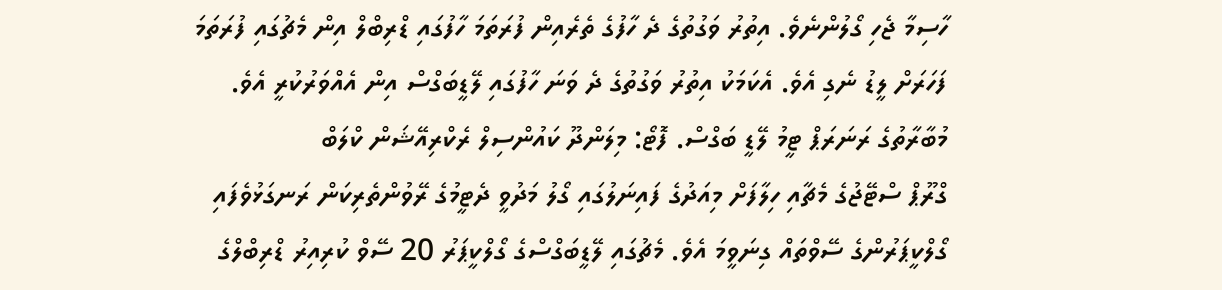ހާސިމާ ޖެހި ގޯލުންނެވެ. އިތުރު ވަގުތުގެ ދެ ހާފުގެ ތެރެއިން ފުރަތަމަ ހާފުގައި ޑްރިބްލް އިން މެޗުގައި ފުރަތަމަ ފަހަރަށް ލީޑު ނެގި އެވެ. އެކަމަކު އިތުރު ވަގުތުގެ ދެ ވަނަ ހާފުގައި ލޭޑީބަގްސް އިން އެއްވަރުކުރީ އެވެ.
މުބާރާތުގެ ރަނަރަޕް ޓީމު ލޭޑީ ބަގްސް. ފޮޓޯ: މިލަންދޫ ކައުންސިލް ރެކްރިއޭޝަން ކްލަބް
ގްރޫޕް ސްޓޭޖުގެ މެޗާއި ހިލާފަށް މިއަދުގެ ފައިނަލުގައި ގޯލު މަދުވީ ދެޓީމުގެ ރޭވުންތެރިކަން ރަނގަޅުވެފައި ގޯލްކީޕަރުންގެ ސޭވްތައް ގިނަވީމަ އެވެ. މެޗުގައި ލޭޑީބަގްސްގެ ގޯލްކީޕަރު 20 ސޭވް ކުރިއިރު ޑްރިބްލްގެ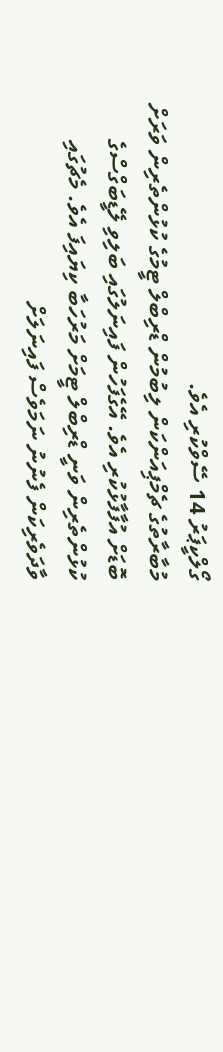ގޯލްކީޕަރު 14 ސޭވްކުރި އެވެ.
މުބާރާތުގެ ޗެމްޕިއަންކަން ލިބުމުން ޑްރިބްލް ޓީމުގެ ކުޅުންތެރިން ވަރަށް ބޮޑަށް އުފާފާޅުކުރި އެވެ. އޭގެފަހުން ފައިނަލުގައި ބަލިވި ލޭޑީބަގްސްގެ ކުޅުންތެރިން ވަނީ ޑްރިބްލް ޓީމަށް މަރުހަބާ ކިޔައިފަ އެވެ. މެޗުގައި ވާދަވެރިކަން ފެނުނު ނަމަވެސް ފައިނަލަށް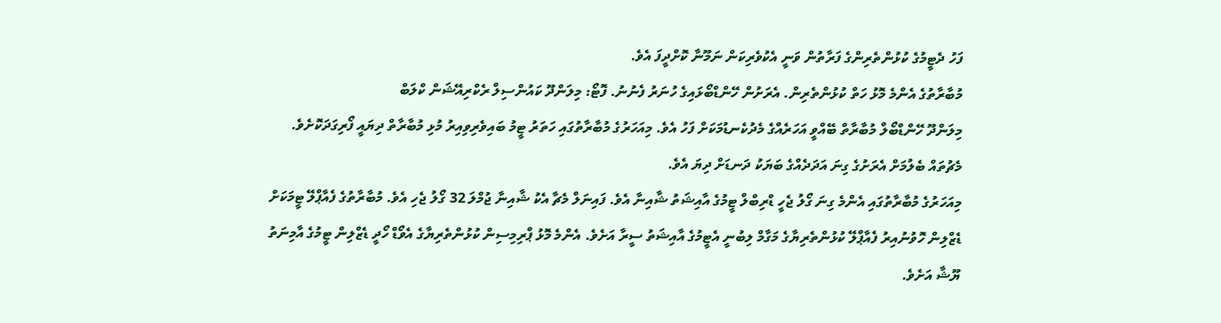ފަހު ދެޓީމުގެ ކުޅުންތެރިންގެ ފަރާތުން ވަނީ އެކުވެރިކަން ނަމޫނާ ކޮށްދީފަ އެވެ.
މުބާރާތުގެ އެންމެ މޮޅު ހަތް ކުޅުންތެރިން. އެރަށުން ހޭންޑްބޯޅައިގެ ހުނަރު ފެނުނު. ފޮޓޯ: މިލަންދޫ ކައުންސިލް ރެކްރިއޭޝަން ކްލަބް
މިލަންދޫ ހޭންޑްބޯލް މުބާރާތް ބޭއްވީ އަހަރެއްގެ މެދުކެނޑުމަކަށް ފަހު އެވެ. މިއަހަރުގެ މުބާރާތުގައި ހަތަރު ޓީމު ބައިވެރިވިއިރު މުޅި މުބާރާތް ދިޔައީ ފޯރިގަދަކޮށެވެ. މެޗުތައް ބެލުމަށް އެރަށުގެ ގިނަ އަދަދެއްގެ ބަޔަކު ދަނޑަށް ދިޔަ އެވެ.
މިއަހަރުގެ މުބާރާތުގައި އެންމެ ގިނަ ގޯލު ޖެހީ ޑްރިބްލް ޓީމުގެ އާއިޝަތު ޝާއިނާ އެވެ. ފައިނަލް މެޗާ އެކު ޝާއިނާ ޖުމްލަ 32 ގޯލު ޖެހި އެވެ. މުބާރާތުގެ ފެއާޕްލޭ ޓީމަކަށް ޑެޒްލިން ހޮވުނުއިރު ފެއާޕްލޭ ކުޅުންތެރިޔާގެ މަގާމް ލިބުނީ އެޓީމުގެ އާއިޝަތު ސީރާ އަށެވެ. އެންމެ މޮޅު ޕްރިމިސިން ކުޅުންތެރިޔާގެ އެވޯޑް ހޯދީ ޑެޒްލިން ޓީމުގެ އާމިނަތު ޔޫޝާ އަށެވެ.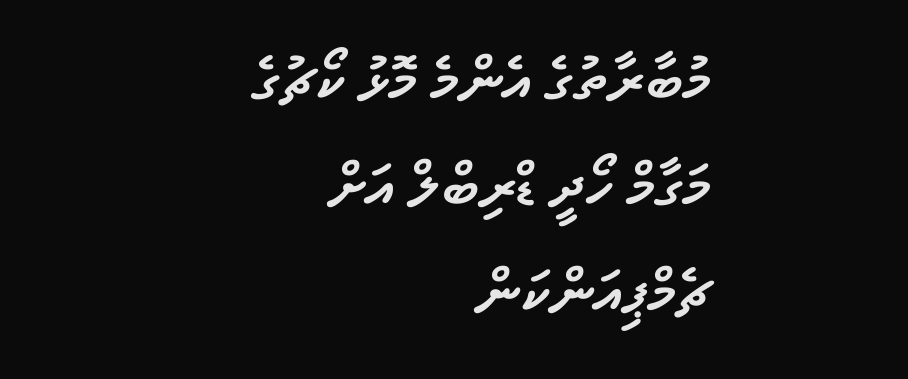މުބާރާތުގެ އެންމެ މޮޅު ކޯޗުގެ މަގާމް ހޯދީ ޑްރިބްލް އަށް ޗެމްޕިއަންކަން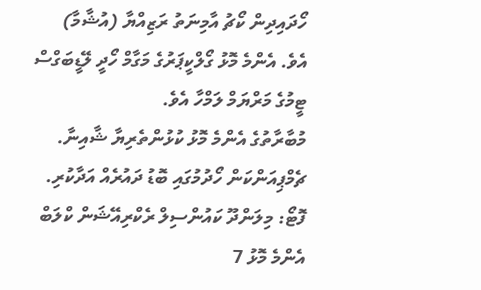ހޯދައިދިން ކޯޗު އާމިނަތު ރަޒިއްޔާ (އުޝާމާ) އެވެ. އެންމެ މޮޅު ގޯލްކީޕަރުގެ މަގާމް ހޯދީ ލޭޑީބަގްސް ޓީމުގެ މަރްޔަމް ލަމްހާ އެވެ.
މުބާރާތުގެ އެންމެ މޮޅު ކުޅުންތެރިޔާ ޝާއިނާ. ޗެމްޕިއަންކަން ހޯދުމުގައި ބޮޑު ދައުރެއް އަދާކުރި. ފޮޓޯ: މިލަންދޫ ކައުންސިލް ރެކްރިއޭޝަން ކްލަބް
އެންމެ މޮޅު 7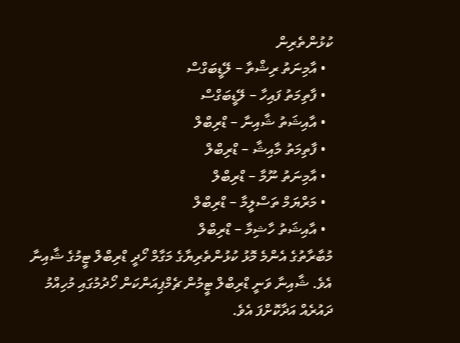ކުޅުންތެރިން
  • އާމިނަތު ރިޝްތާ – ލޭޑީބަގްސް
  • ފާތިމަތު ފައިހާ – ލޭޑީބަގްސް
  • އާއިޝަތު ޝާއިނާ – ޑްރިބްލް
  • ފާތިމަތު މާއިޝާ – ޑްރިބްލް
  • އާމިނަތު ނޫމާ – ޑްރިބްލް
  • މަރްޔަމް ތަސްލީމާ – ޑްރިބްލް
  • އާއިޝަތު ހާޝިމާ – ޑްރިބްލް
މުބާރާތުގެ އެންމެ މޮޅު ކުޅުންތެރިޔާގެ މަގާމް ހޯދީ ޑްރިބްލް ޓީމުގެ ޝާއިނާ އެވެ. ޝާއިނާ ވަނީ ޑްރިބްލް ޓީމުން ޗެމްޕިއަންކަން ހޯދުމުގައި މުހިއްމު ދައުރެއް އަދާކޮށްފަ އެވެ.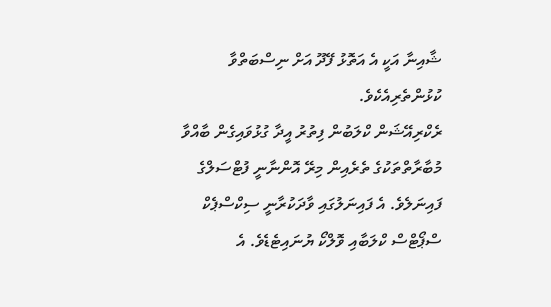ޝާއިނާ އަކީ އެ އަތޮޅު ފޭދޫ އަށް ނިސްބަތްވާ ކުޅުންތެރިއެކެވެ.
ރެކްރިއޭޝަން ކްލަބުން ފިތުރު އީދާ ގުޅުވައިގެން ބާއްވާ މުބާރާތްތަކުގެ ތެރެއިން މިރޭ އޮންނާނީ ފުޓްސަލްގެ ފައިނަލެވެ. އެ ފައިނަލުގައި ވާދަކުރާނީ ސިކްސްޕެކް ސްޕޯޓްސް ކްލަބާއި ވޮލްކޯ ޔުނައިޓެޑެވެ. އެ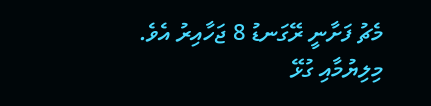މެޗު ފަށާނީ ރޭގަނޑު 8 ޖަހާއިރު އެވެ.
މިލިޔުމާއި ގުޅޭ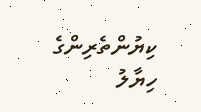ކިޔުންތެރިންގެ ހިޔާލު